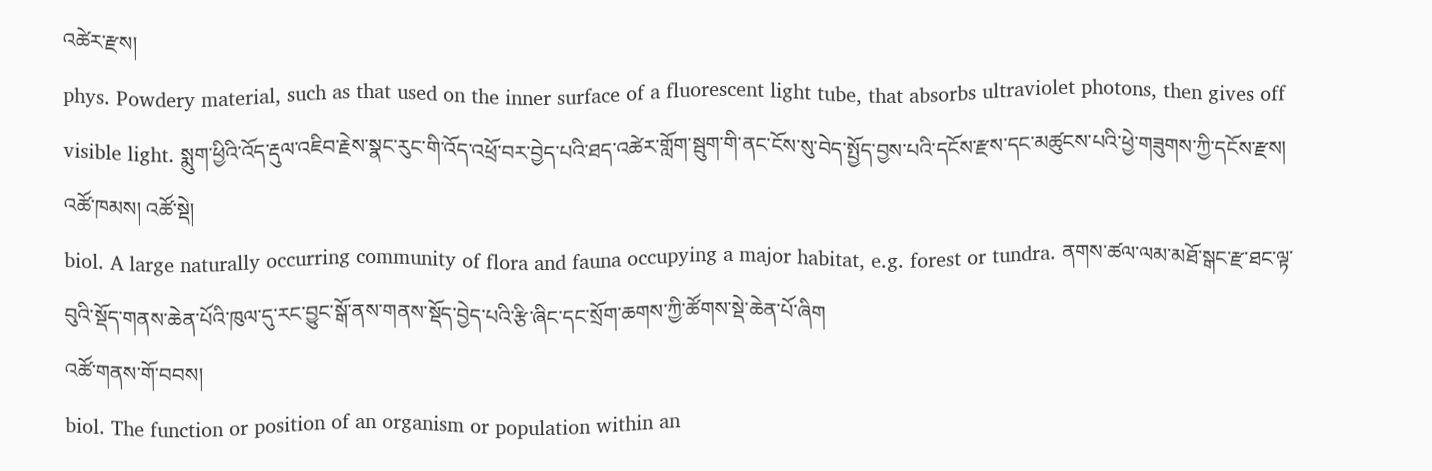འཚེར་རྫས།
phys. Powdery material, such as that used on the inner surface of a fluorescent light tube, that absorbs ultraviolet photons, then gives off visible light. སྨུག་ཕྱིའི་འོད་རྡུལ་འཇིབ་རྗེས་སྣང་རུང་གི་འོད་འཕྲོ་བར་བྱེད་པའི་ཐད་འཚེར་གློག་སྦུག་གི་ནང་ངོས་སུ་བེད་སྤྱོད་བྱས་པའི་དངོས་རྫས་དང་མཚུངས་པའི་ཕྱེ་གཟུགས་ཀྱི་དངོས་རྫས།
འཚོ་ཁམས། འཚོ་སྡེ།
biol. A large naturally occurring community of flora and fauna occupying a major habitat, e.g. forest or tundra. ནགས་ཚལ་ལམ་མཐོ་སྒང་རྫ་ཐང་ལྟ་བུའི་སྡོད་གནས་ཆེན་པོའི་ཁུལ་དུ་རང་བྱུང་སྒོ་ནས་གནས་སྡོད་བྱེད་པའི་རྩི་ཞིང་དང་སྲོག་ཆགས་ཀྱི་ཚོགས་སྡེ་ཆེན་པོ་ཞིག
འཚོ་གནས་གོ་བབས།
biol. The function or position of an organism or population within an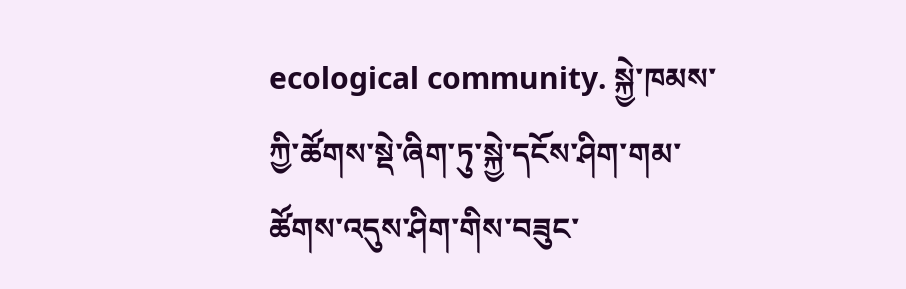ecological community. སྐྱེ་ཁམས་ཀྱི་ཚོགས་སྡེ་ཞིག་ཏུ་སྐྱེ་དངོས་ཤིག་གམ་ཚོགས་འདུས་ཤིག་གིས་བཟུང་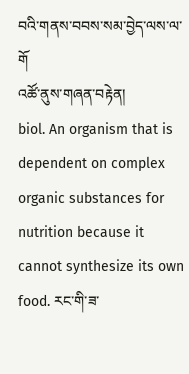བའི་གནས་བབས་སམ་བྱེད་ལས་ལ་གོ
འཚོ་ནུས་གཞན་བརྟེན།
biol. An organism that is dependent on complex organic substances for nutrition because it cannot synthesize its own food. རང་གི་ཟ་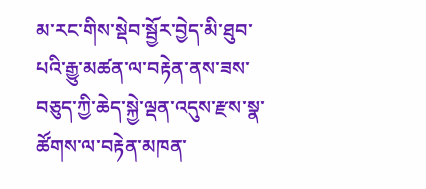མ་རང་གིས་སྡེབ་སྦྱོར་བྱེད་མི་ཐུབ་པའི་རྒྱུ་མཚན་ལ་བརྟེན་ནས་ཟས་བཅུད་ཀྱི་ཆེད་སྐྱེ་ལྡན་འདུས་རྫས་སྣ་ཚོགས་ལ་བརྟེན་མཁན་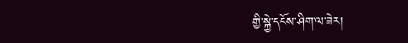གྱི་སྐྱེ་དངོས་ཤིག་ལ་ཟེར།